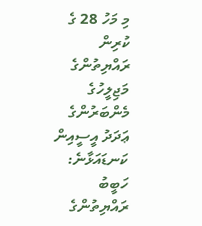މި މަހު 28 ގެ ކުރިން ރައްޔިތުންގެ މަޖިލީހުގެ މެންބަރުންގެ ޢަދަދު އީސީއިން ކަނޑައަޅާނެ: ހަބީބު
ރައްޔިތުންގެ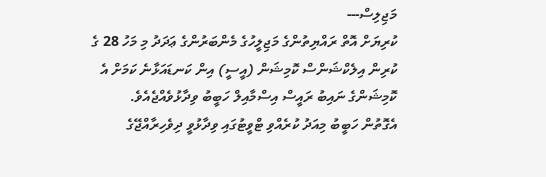މަޖިލިސް---
ކުރިޔަށް އޮތް ރައްޔިތުންގެ މަޖިލީހުގެ މެންބަރުންގެ ޢަދަދު މި މަހު 28 ގެ ކުރިން އިލެކްޝަންސް ކޮމިޝަން (އީސީ) އިން ކަނޑައަޅާނެ ކަމަށް އެ ކޮމިޝަންގެ ނައިބު ރައީސް އިސްމާއިލް ހަބީބު ވިދާޅުވެއްޖެއެވެ.
އެގޮތުން ހަބީބު މިއަދު ކުރެއްވި ޓްވީޓުގައި ވިދާޅުވީ ދިވެހިރާއްޖޭގެ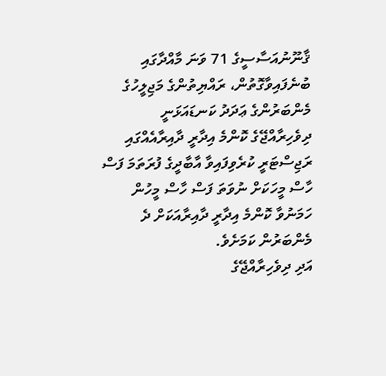ޤާނޫނުއަސާސީގެ 71 ވަނަ މާއްދާގައި ބުނެފައިވާގޮތުން، ރައްޔިތުންގެ މަޖިލީހުގެ މެންބަރުންގެ ޢަދަދު ކަނޑައަޅަނީ ދިވެހިރާއްޖޭގެ ކޮންމެ އިދާރީ ދާއިރާއެއްގައި ރަޖިސްޓަރީ ކުރެވިފައިވާ އާބާދީގެ ފުރަތަމަ ފަސް ހާސް މީހަކަށް ނުވަތަ ފަސް ހާސް މީހުން ހަމަނުވާ ކޮންމެ އިދާރީ ދާއިރާއަކަށް ދެ މެންބަރުން ކަމަށެވެ.
އަދި ދިވެހިރާއްޖޭގެ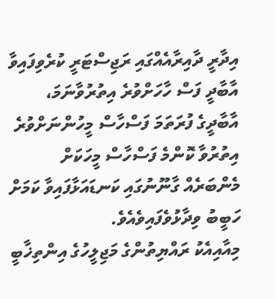އިދާރީ ދާއިރާއެއްގައި ރަޖިސްޓަރީ ކުރެވިފައިވާ އާބާދީ ފަސް ހާހަށްވުރެ އިތުރުވާނަމަ، އާބާދީގެ ފުރަތަމަ ފަސްހާސް މީހުންނަށްވުރެ އިތުރުވާ ކޮންމެ ފަސްހާސް މީހަކަށް މެންބަރެއް ގާނޫނުގައި ކަނޑައަޅާފައިވާ ކަމަށް ހަބީބު ވިދާޅުވެފައިވެއެވެ.
މިއާއިއެކު ރައްޔިތުންގެ މަޖިލީހުގެ އިންތިޚާބީ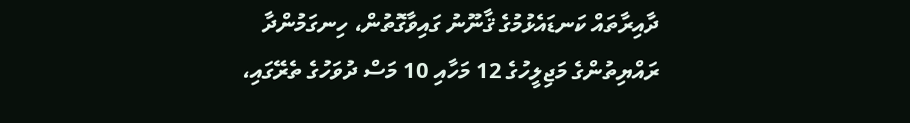ދާއިރާތައް ކަނޑައެޅުމުގެ ޤާނޫނު ގައިވާގޮތުން، ހިނގަމުންދާ ރައްޔިތުންގެ މަޖިލީހުގެ 12 މަހާއި 10 މަސް ދުވަހުގެ ތެރޭގައި،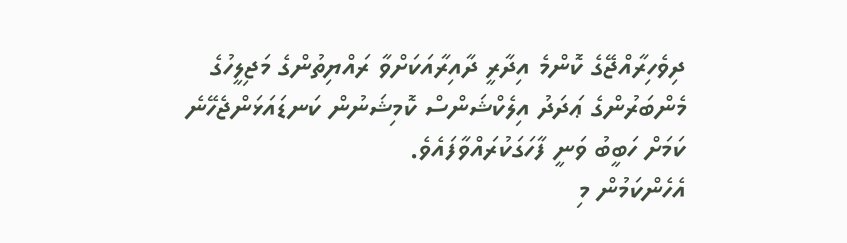ދިވެހިރާއްޖޭގެ ކޮންމެ އިދާރީ ދާއިރާއަކަށްވާ ރައްޔިތުންގެ މަޖިލީހުގެ މެންބަރުންގެ ޢަދަދު އިލެކްޝަންސް ކޮމިޝަނުން ކަނޑައަޅަންޖެހޭނެ ކަމަށް ހަބީބު ވަނީ ފާހަގަކުރައްވާފައެވެ.
އެހެންކަމުން މި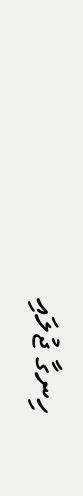ހިނގާ ޖުލައި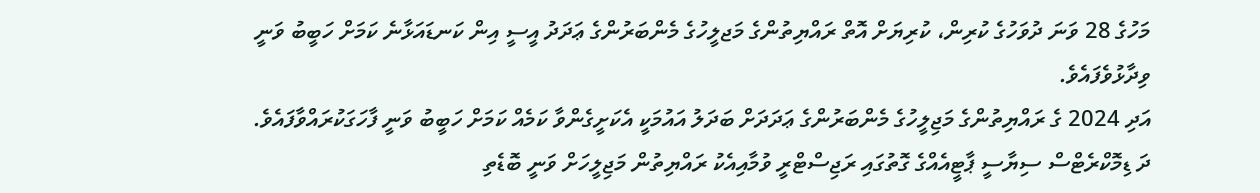މަހުގެ 28 ވަނަ ދުވަހުގެ ކުރިން، ކުރިޔަށް އޮތް ރައްޔިތުންގެ މަޖލީހުގެ މެންބަރުންގެ ޢަދަދު އީސީ އިން ކަނޑައަޅާނެ ކަމަށް ހަބީބު ވަނީ ވިދާޅުވެފައެވެ.
އަދި 2024 ގެ ރައްޔިތުންގެ މަޖިލީހުގެ މެންބަރުންގެ ޢަދަދަށް ބަދަލު އައުމަކީ އެކަށީގެންވާ ކަމެއް ކަމަށް ހަބީބު ވަނީ ފާހަގަކުރައްވާފައެވެ.
ދަ ޑިމޮކްރެޓްސް ސިޔާސީ ޕާޓީއެއްގެ ގޮތުގައި ރަޖިސްޓްރީ ވުމާއިއެކު ރައްޔިތުން މަޖިލީހަށް ވަނީ ބޮޑެތި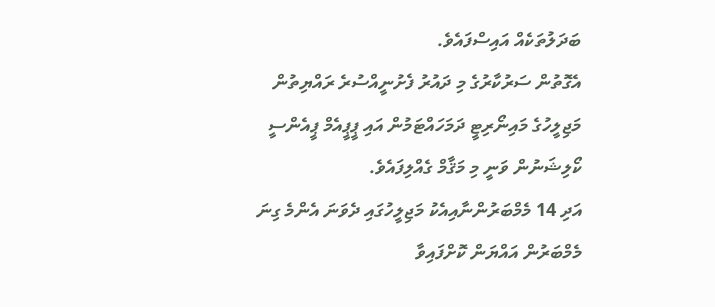ބަދަލުތަކެއް އައިސްފައެވެ.
އެގޮތުން ސަރުކާރުގެ މި ދައުރު ފެށުނީއްސުރެ ރައްޔިތުން މަޖިލީހުގެ މައިނޯރިޓީ ދަމަހައްޓަމުން އައި ޕީޕީއެމް ޕީއެންސީ ކޯލިޝަނުން ވަނީ މި މަޤާމް ގެއްލިފައެވެ.
އަދި 14 މެމްބަރުންނާއިއެކު މަޖިލީހުގައި ދެވަނަ އެންމެ ގިނަ މެމްބަރުން އައްޔަން ކޮށްފައިވާ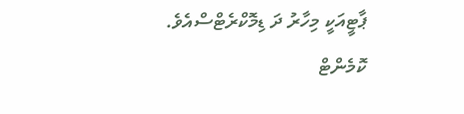ޕާޓީއަކީ މިހާރު ދަ ޑިމޮކްރެޓްސްއެވެ.
ކޮމެންޓް